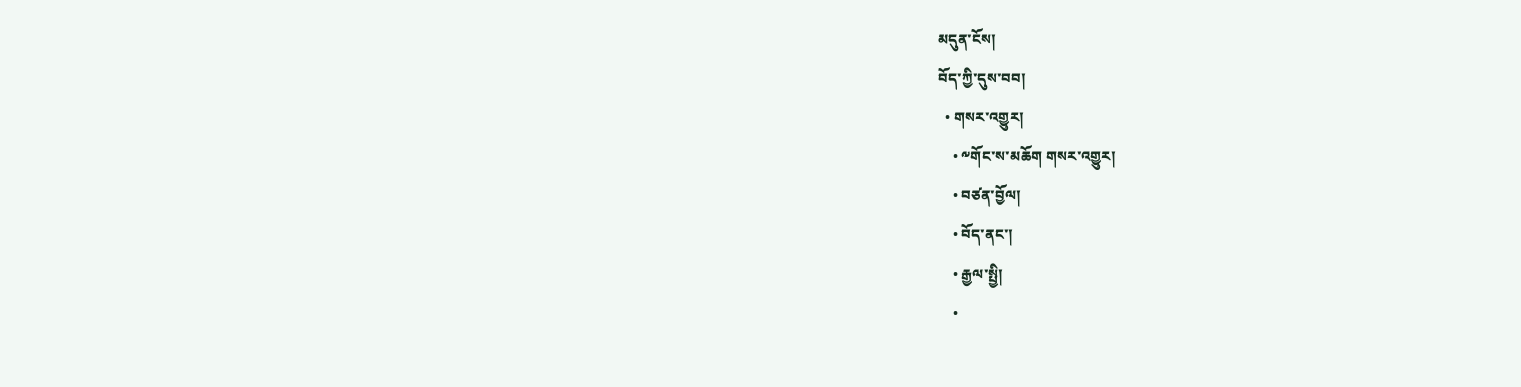མདུན་ངོས།
བོད་ཀྱི་དུས་བབ།
  • གསར་འགྱུར།
    • ༸གོང་ས་མཆོག གསར་འགྱུར།
    • བཙན་བྱོལ།
    • བོད་ནང་།
    • རྒྱལ་སྤྱི།
    •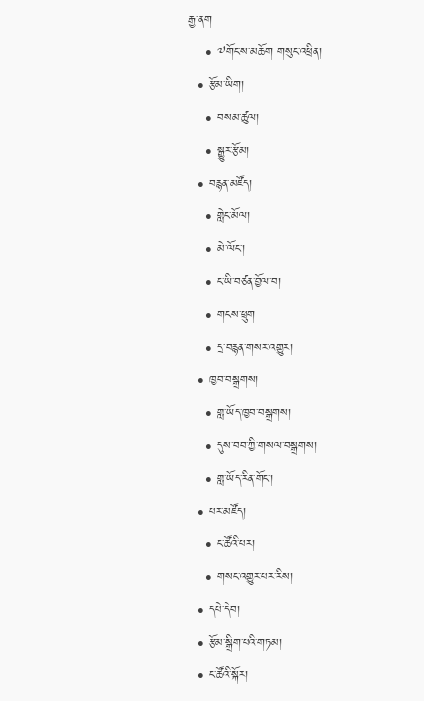རྒྱ་ནག
    • ༧གོང་ས་མཆོག གསུང་འཕྲིན།
  • རྩོམ་ཡིག།
    • བསམ་ཚུལ།
    • སྒྱུར་རྩོམ།
  • བརྙན་མཛོད།
    • གླེང་མོལ།
    • མེ་ལོང་།
    • ང་ཡི་བཙན་བྱོལ་བ།
    • གངས་ཕྲུག
    • དྲ་བརྙན་གསར་འགྱུར།
  • ཁྱབ་བསྒྲགས།
    • གླ་ཡོད་ཁྱབ་བསྒྲགས།
    • དུས་བབ་ཀྱི་གསལ་བསྒྲགས།
    • གླ་ཡོད་རིན་གོང་།
  • པར་མཛོད།
    • ང་ཚོའི་པར།
    • གསང་འགྱུར་པར་རིས།
  • དཔེ་དེབ།
  • རྩོམ་སྒྲིག་པའི་གཏམ།
  • ང་ཚོའི་སྐོར།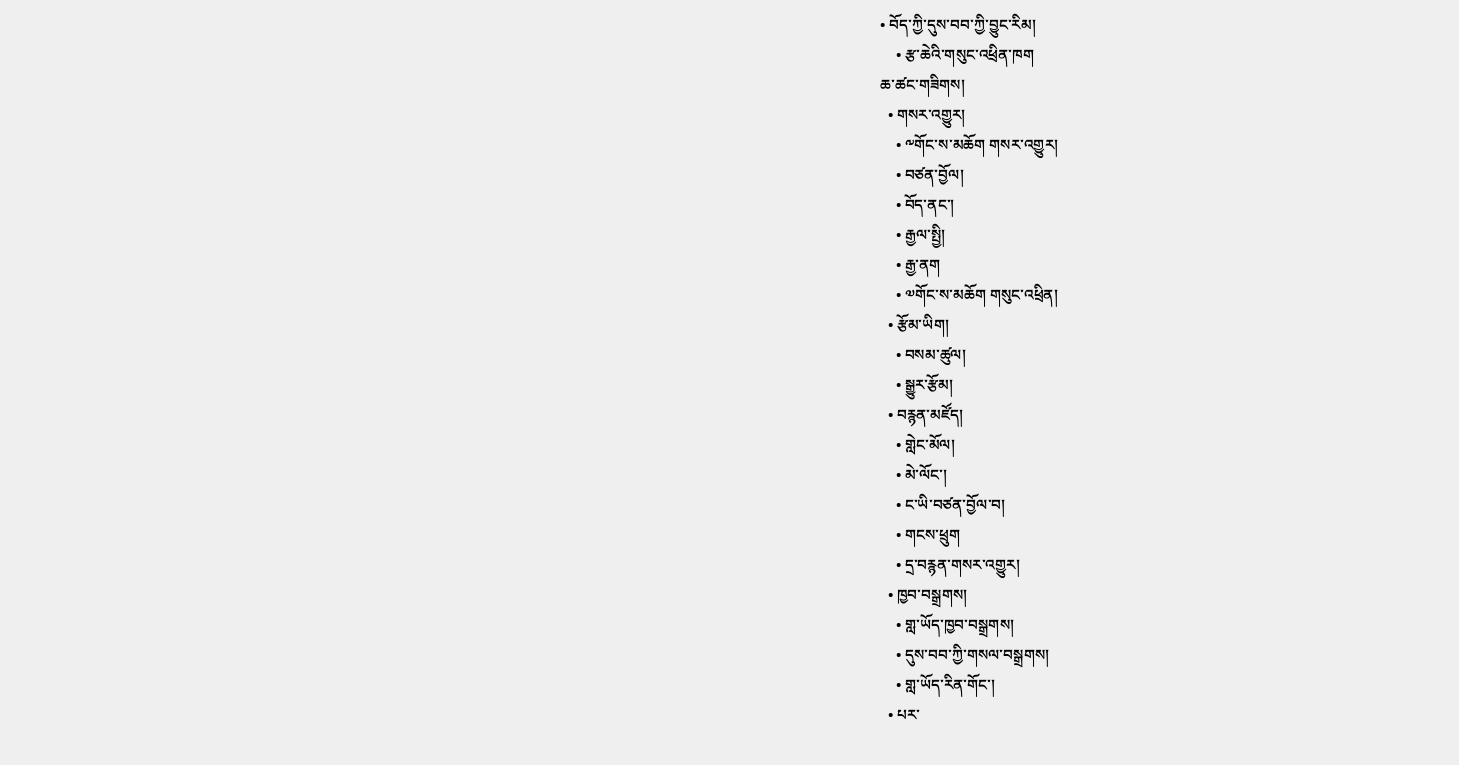• བོད་ཀྱི་དུས་བབ་ཀྱི་བྱུང་རིམ།
    • རྩ་ཆེའི་གསུང་འཕྲིན་ཁག
ཆ་ཚང་གཟིགས།
  • གསར་འགྱུར།
    • ༸གོང་ས་མཆོག གསར་འགྱུར།
    • བཙན་བྱོལ།
    • བོད་ནང་།
    • རྒྱལ་སྤྱི།
    • རྒྱ་ནག
    • ༧གོང་ས་མཆོག གསུང་འཕྲིན།
  • རྩོམ་ཡིག།
    • བསམ་ཚུལ།
    • སྒྱུར་རྩོམ།
  • བརྙན་མཛོད།
    • གླེང་མོལ།
    • མེ་ལོང་།
    • ང་ཡི་བཙན་བྱོལ་བ།
    • གངས་ཕྲུག
    • དྲ་བརྙན་གསར་འགྱུར།
  • ཁྱབ་བསྒྲགས།
    • གླ་ཡོད་ཁྱབ་བསྒྲགས།
    • དུས་བབ་ཀྱི་གསལ་བསྒྲགས།
    • གླ་ཡོད་རིན་གོང་།
  • པར་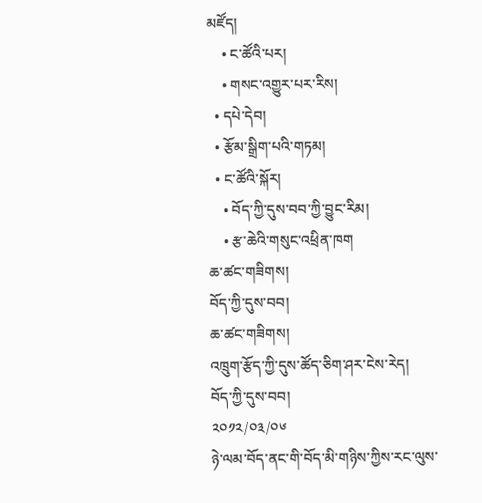མཛོད།
    • ང་ཚོའི་པར།
    • གསང་འགྱུར་པར་རིས།
  • དཔེ་དེབ།
  • རྩོམ་སྒྲིག་པའི་གཏམ།
  • ང་ཚོའི་སྐོར།
    • བོད་ཀྱི་དུས་བབ་ཀྱི་བྱུང་རིམ།
    • རྩ་ཆེའི་གསུང་འཕྲིན་ཁག
ཆ་ཚང་གཟིགས།
བོད་ཀྱི་དུས་བབ།
ཆ་ཚང་གཟིགས།
འཁྲུག་རྩོད་ཀྱི་དུས་ཚོད་ཅིག་ཤར་ངེས་རེད།
བོད་ཀྱི་དུས་བབ།
༢༠༡༢/༠༣/༠༦
ཉེ་ལམ་བོད་ནང་གི་བོད་མི་གཉིས་ཀྱིས་རང་ལུས་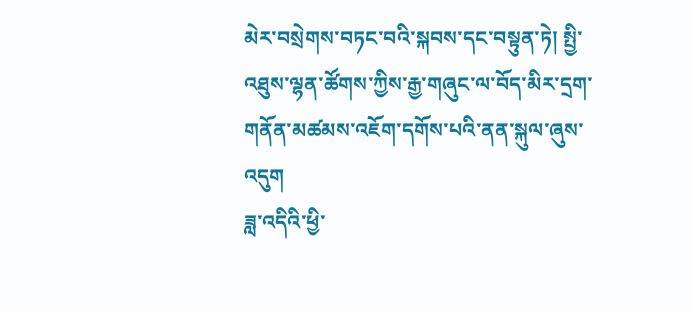མེར་བསྲེགས་བཏང་བའི་སྐབས་དང་བསྟུན་ཏེ། སྤྱི་འཐུས་ལྷན་ཚོགས་ཀྱིས་རྒྱ་གཞུང་ལ་བོད་མིར་དྲག་གནོན་མཚམས་འཇོག་དགོས་པའི་ནན་སྐུལ་ཞུས་འདུག
ཟླ་འདིའི་ཕྱི་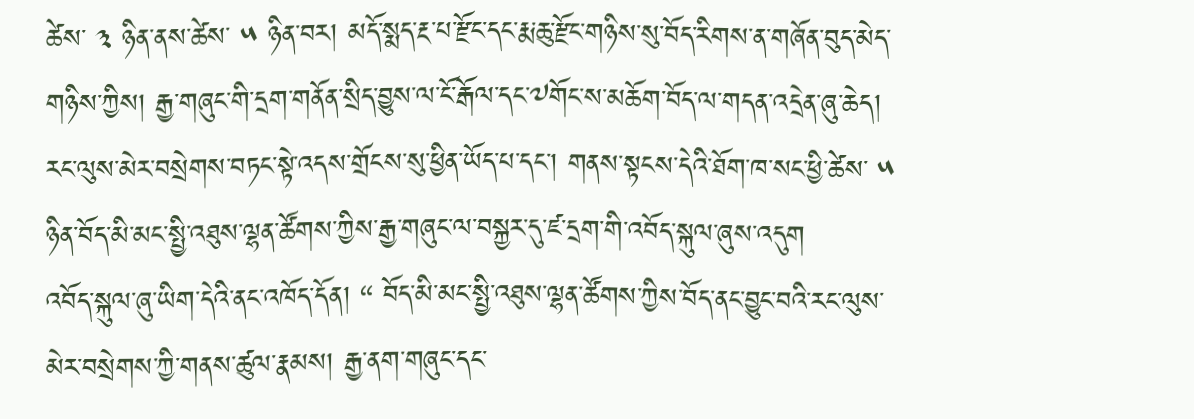ཚེས་ ༣ ཉིན་ནས་ཚེས་ ༥ ཉིན་བར། མདོ་སྨད་རྔ་པ་རྫོང་དང་རྨ་ཆུ་རྫོང་གཉིས་སུ་བོད་རིགས་ན་གཞོན་བུད་མེད་གཉིས་ཀྱིས། རྒྱ་གཞུང་གི་དྲག་གནོན་སྲིད་བྱུས་ལ་ངོ་རྒོལ་དང་༧གོང་ས་མཆོག་བོད་ལ་གདན་འདྲེན་ཞུ་ཆེད། རང་ལུས་མེར་བསྲེགས་བཏང་སྟེ་འདས་གྲོངས་སུ་ཕྱིན་ཡོད་པ་དང་། གནས་སྟངས་དེའི་ཐོག་ཁ་སང་ཕྱི་ཚེས་ ༥ ཉིན་བོད་མི་མང་སྤྱི་འཐུས་ལྷན་ཚོགས་ཀྱིས་རྒྱ་གཞུང་ལ་བསྐྱར་དུ་ཛ་དྲག་གི་འབོད་སྐུལ་ཞུས་འདུག
འབོད་སྐུལ་ཞུ་ཡིག་དེའི་ནང་འཁོད་དོན། “ བོད་མི་མང་སྤྱི་འཐུས་ལྷན་ཚོགས་ཀྱིས་བོད་ནང་བྱུང་བའི་རང་ལུས་མེར་བསྲེགས་ཀྱི་གནས་ཚུལ་རྣམས། རྒྱ་ནག་གཞུང་དང་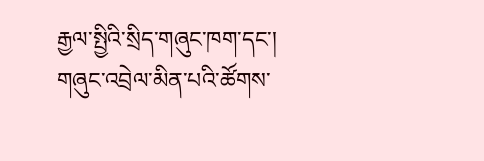རྒྱལ་སྤྱིའི་སྲིད་གཞུང་ཁག་དང་། གཞུང་འབྲེལ་མིན་པའི་ཚོགས་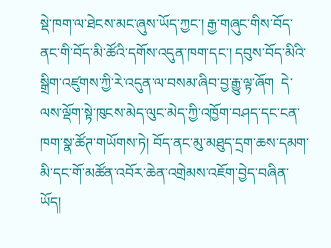སྡེ་ཁག་ལ་ཐེངས་མང་ཞུས་ཡོད་ཀྱང་། རྒྱ་གཞུང་གིས་བོད་ནང་གི་བོད་མི་ཚོའི་དགོས་འདུན་ཁག་དང་། དབུས་བོད་མིའི་སྒྲིག་འཛུགས་ཀྱི་རེ་འདུན་ལ་བསམ་ཞིབ་བྱ་རྒྱུ་ལྟ་ཞོག  དེ་ལས་ལྡོག་སྟེ་ཁུངས་མེད་ལུང་མེད་ཀྱི་འཁྱོག་བཤད་དང་ངན་ཁག་སྣ་ཚོཊ་གཡོགས་ཏེ། བོད་ནང་མུ་མཐུད་དྲག་ཆས་དམག་མི་དང་གོ་མཚོན་འབོར་ཆེན་འགྲེམས་འཇོག་བྱེད་བཞིན་ཡོད།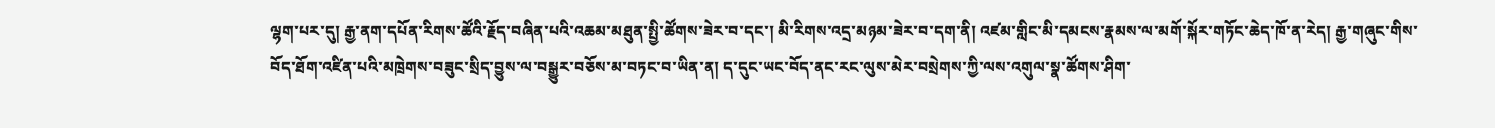ལྷག་པར་དུ། རྒྱ་ནག་དཔོན་རིགས་ཚོའི་རྗོད་བཞིན་པའི་འཆམ་མཐུན་སྤྱི་ཚོགས་ཟེར་བ་དང་། མི་རིགས་འདྲ་མཉམ་ཟེར་བ་དག་ནི། འཛམ་གླིང་མི་དམངས་རྣམས་ལ་མགོ་སྐོར་གཏོང་ཆེད་ཁོ་ན་རེད། རྒྱ་གཞུང་གིས་བོད་ཐོག་འཛིན་པའི་མཁྲེགས་བཟུང་སྲིད་བྱུས་ལ་བསྒྱུར་བཅོས་མ་བཏང་བ་ཡིན་ན། ད་དུང་ཡང་བོད་ནང་རང་ལུས་མེར་བསྲེགས་ཀྱི་ལས་འགུལ་སྣ་ཚོགས་ཤིག་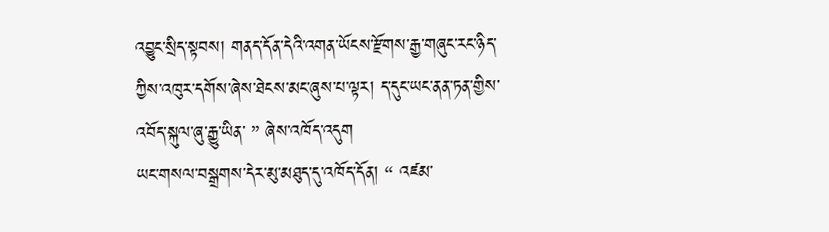འབྱུང་སྲིད་སྟབས། གནད་དོན་དེའི་འགན་ཡོངས་རྫོགས་རྒྱ་གཞུང་རང་ཉིད་ཀྱིས་འཁུར་དགོས་ཞེས་ཐེངས་མང་ཞུས་པ་ལྟར། ད་དུང་ཡང་ནན་ཏན་གྱིས་འབོད་སྐུལ་ཞུ་རྒྱུ་ཡིན་ ” ཞེས་འཁོད་འདུག
ཡང་གསལ་བསྒྲགས་དེར་མུ་མཐུད་དུ་འཁོད་དོན། “ འཛམ་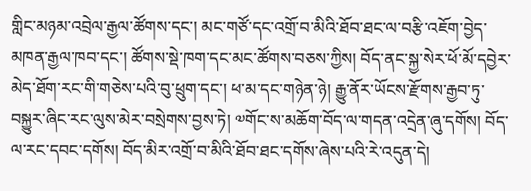གླིང་མཉམ་འབྲེལ་རྒྱལ་ཚོགས་དང་། མང་གཙོ་དང་འགྲོ་བ་མིའི་ཐོབ་ཐང་ལ་བརྩི་འཇོག་བྱེད་མཁན་རྒྱལ་ཁབ་དང་། ཚོགས་སྡེ་ཁག་དང་མང་ཚོགས་བཅས་ཀྱིས། བོད་ནང་སྐྱ་སེར་ཕོ་མོ་དབྱེར་མེད་ཐོག་རང་གི་གཅེས་པའི་བུ་ཕྲུག་དང་། ཕ་མ་དང་གཉེན་ཉེ། རྒྱུ་ནོར་ཡོངས་རྫོགས་རྒྱབ་ཏུ་བསྐྱུར་ཞིང་རང་ལུས་མེར་བསྲེགས་བྱས་ཏེ། ༧གོང་ས་མཆོག་བོད་ལ་གདན་འདྲེན་ཞུ་དགོས། བོད་ལ་རང་དབང་དགོས། བོད་མིར་འགྲོ་བ་མིའི་ཐོབ་ཐང་དགོས་ཞེས་པའི་རེ་འདུན་དེ།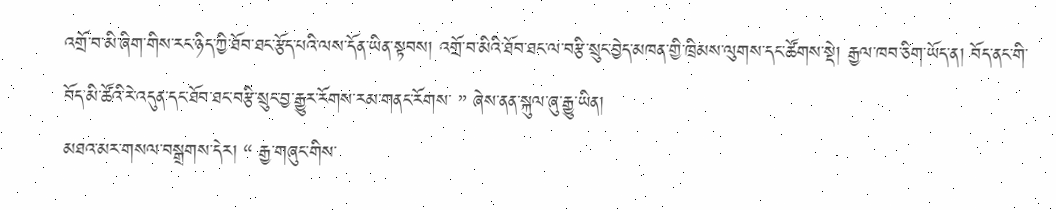འགྲོ་བ་མི་ཞིག་གིས་རང་ཉིད་ཀྱི་ཐོབ་ཐང་རྩོད་པའི་ལས་དོན་ཡིན་སྟབས། འགྲོ་བ་མིའི་ཐོབ་ཐང་ལ་བརྩི་སྲུང་བྱེད་མཁན་གྱི་ཁྲིམས་ལུགས་དང་ཚོགས་སྡེ། རྒྱལ་ཁབ་ཅིག་ཡོད་ན། བོད་ནང་གི་བོད་མི་ཚོའི་རེ་འདུན་དང་ཐོབ་ཐང་བརྩི་སྲུང་བྱ་རྒྱུར་རོགས་རམ་གནང་རོགས་ ” ཞེས་ནན་སྐུལ་ཞུ་རྒྱུ་ཡིན།
མཐའ་མར་གསལ་བསྒྲགས་དེར། “ རྒྱ་གཞུང་གིས་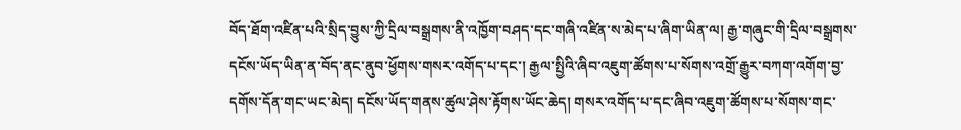བོད་ཐོག་འཛིན་པའི་སྲིད་བྱུས་ཀྱི་དྲིལ་བསྒྲགས་ནི་འཁྱོག་བཤད་དང་གཞི་འཛིན་ས་མེད་པ་ཞིག་ཡིན་ལ། རྒྱ་གཞུང་གི་དྲིལ་བསྒྲགས་དངོས་ཡོད་ཡིན་ན་བོད་ནང་ནུབ་ཕྱོགས་གསར་འགོད་པ་དང་། རྒྱལ་སྤྱིའི་ཞིབ་འཇུག་ཚོགས་པ་སོགས་འགྲོ་རྒྱུར་བཀག་འགོག་བྱ་དགོས་དོན་གང་ཡང་མེད། དངོས་ཡོད་གནས་ཚུལ་ཤེས་རྟོགས་ཡོང་ཆེད། གསར་འགོད་པ་དང་ཞིབ་འཇུག་ཚོགས་པ་སོགས་གང་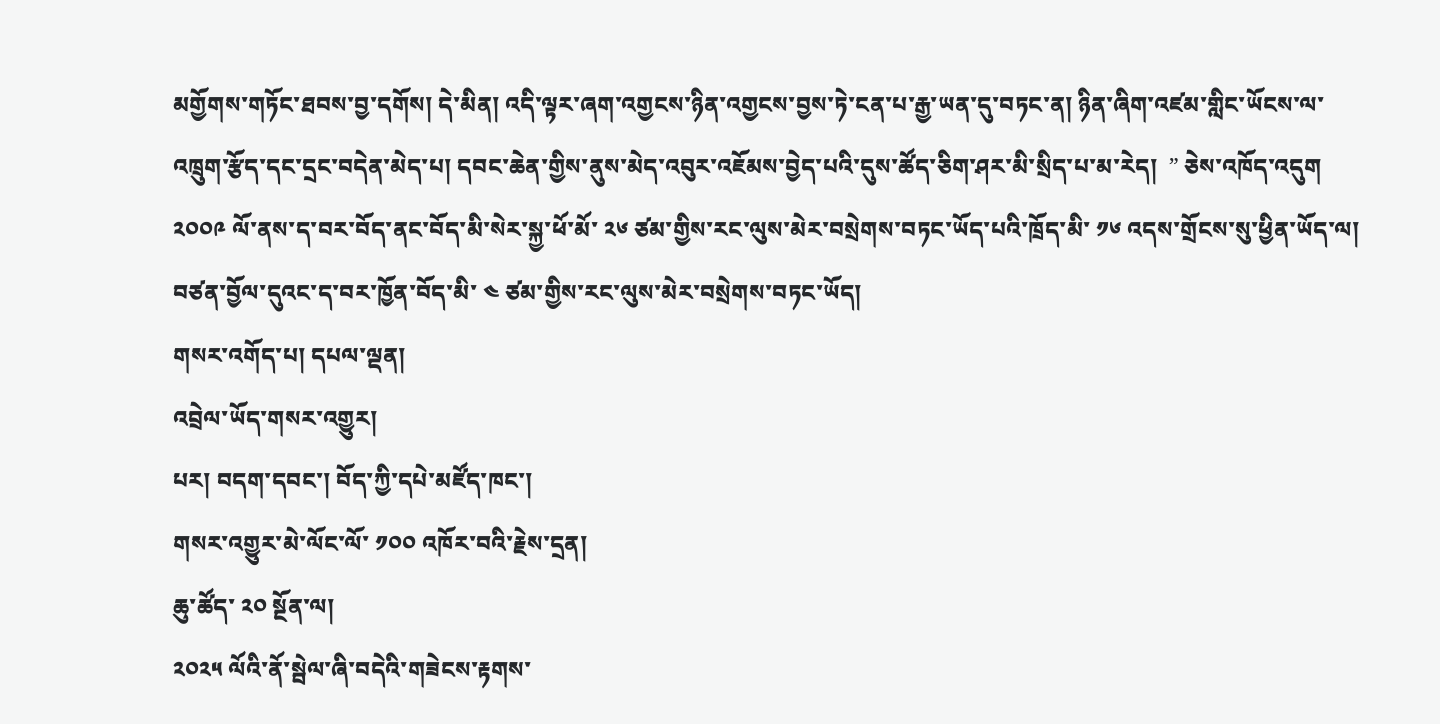མགྱོགས་གཏོང་ཐབས་བྱ་དགོས། དེ་མིན། འདི་ལྟར་ཞག་འགྱངས་ཉིན་འགྱངས་བྱས་ཏེ་ངན་པ་རྒྱ་ཡན་དུ་བཏང་ན། ཉིན་ཞིག་འཛམ་གླིང་ཡོངས་ལ་འཁྲུག་རྩོད་དང་དྲང་བདེན་མེད་པ། དབང་ཆེན་གྱིས་ནུས་མེད་འབུར་འཇོམས་བྱེད་པའི་དུས་ཚོད་ཅིག་ཤར་མི་སྲིད་པ་མ་རེད།  ” ཅེས་འཁོད་འདུག
༢༠༠༩ ལོ་ནས་ད་བར་བོད་ནང་བོད་མི་སེར་སྐྱ་ཕོ་མོ་ ༢༦ ཙམ་གྱིས་རང་ལུས་མེར་བསྲེགས་བཏང་ཡོད་པའི་ཁྲོད་མི་ ༡༦ འདས་གྲོངས་སུ་ཕྱིན་ཡོད་ལ། བཙན་བྱོལ་དུའང་ད་བར་ཁྱོན་བོད་མི་ ༤ ཙམ་གྱིས་རང་ལུས་མེར་བསྲེགས་བཏང་ཡོད།
གསར་འགོད་པ། དཔལ་ལྡན།
འབྲེལ་ཡོད་གསར་འགྱུར།
པར། བདག་དབང་། བོད་ཀྱི་དཔེ་མཛོད་ཁང་།
གསར་འགྱུར་མེ་ལོང་ལོ་ ༡༠༠ འཁོར་བའི་རྗེས་དྲན།
ཆུ་ཚོད་ ༢༠ སྔོན་ལ།
༢༠༢༥ ལོའི་ནོ་སྦེལ་ཞི་བདེའི་གཟེངས་རྟགས་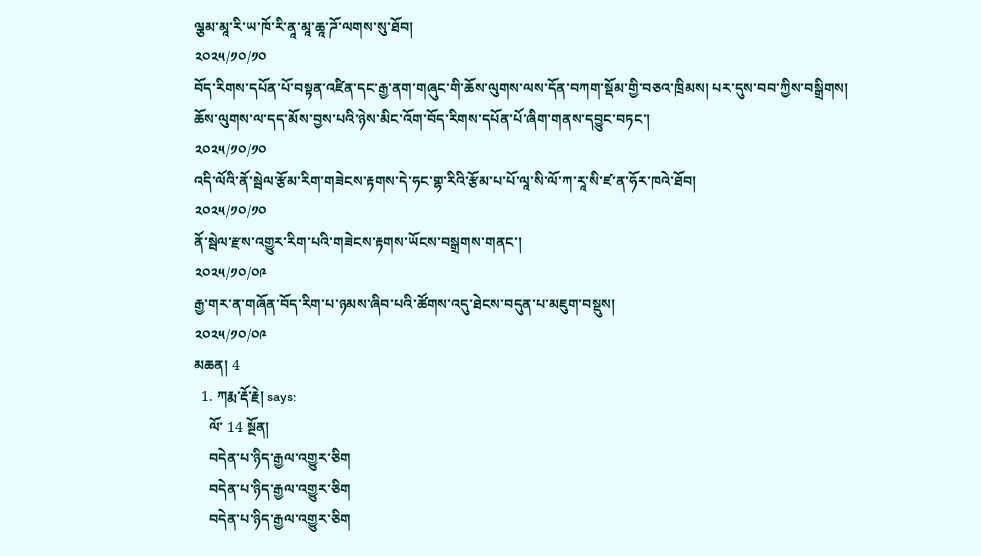ལྕམ་མཱ་རི་ཡ་ཁོ་རི་ནཱ་མཱ་ཆཱ་ཌོ་ལགས་སུ་ཐོབ།
༢༠༢༥/༡༠/༡༠
བོད་རིགས་དཔོན་པོ་བསྟན་འཛིན་དང་རྒྱ་ནག་གཞུང་གི་ཆོས་ལུགས་ལས་དོན་བཀག་སྡོམ་གྱི་བཅའ་ཁྲིམས། པར་དུས་བབ་ཀྱིས་བསྒྲིགས།
ཆོས་ལུགས་ལ་དད་མོས་བྱས་པའི་ཉེས་མིང་འོག་བོད་རིགས་དཔོན་པོ་ཞིག་གནས་དབྱུང་བཏང་།
༢༠༢༥/༡༠/༡༠
འདི་ལོའི་ནོ་སྦེལ་རྩོམ་རིག་གཟེངས་རྟགས་དེ་ཧང་གྷ་རིའི་རྩོམ་པ་པོ་ལཱ་སི་ལོ་ཀ་རཱ་སི་ཛ་ན་ཧོར་ཁའེ་ཐོབ།
༢༠༢༥/༡༠/༡༠
ནོ་སྦེལ་རྫས་འགྱུར་རིག་པའི་གཟེངས་རྟགས་ཡོངས་བསྒྲགས་གནང་།
༢༠༢༥/༡༠/༠༩
རྒྱ་གར་ན་གཞོན་བོད་རིག་པ་ཉམས་ཞིབ་པའི་ཚོགས་འདུ་ཐེངས་བདུན་པ་མཇུག་བསྡུས།
༢༠༢༥/༡༠/༠༩
མཆན། 4
  1. ཀརྨ་རྡོ་རྗེ། says:
    ལོ་ 14 སྔོན།
    བདེན་པ་ཉིད་རྒྱལ་འགྱུར་ཅིག
    བདེན་པ་ཉིད་རྒྱལ་འགྱུར་ཅིག
    བདེན་པ་ཉིད་རྒྱལ་འགྱུར་ཅིག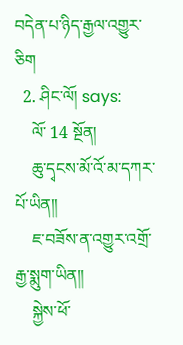བདེན་པ་ཉིད་རྒྱལ་འགྱུར་ཅིག
  2. ཤིང་ལོ། says:
    ལོ་ 14 སྔོན།
    ཆུ་དྭངས་མོ་འོ་མ་དཀར་པོ་ཡིན།།
    ཇ་བཟོས་ན་འགྱུར་འགྲོ་རྒྱ་སྨུག་ཡིན།།
    སྐྱེས་ཕོ་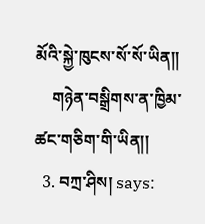མོའི་སྐྱེ་ཁུངས་སོ་སོ་ཡིན།།
    གཉེན་བསྒྲིགས་ན་ཁྱིམ་ཚང་གཅིག་གི་ཡིན།།
  3. བཀྲ་ཤིས། says: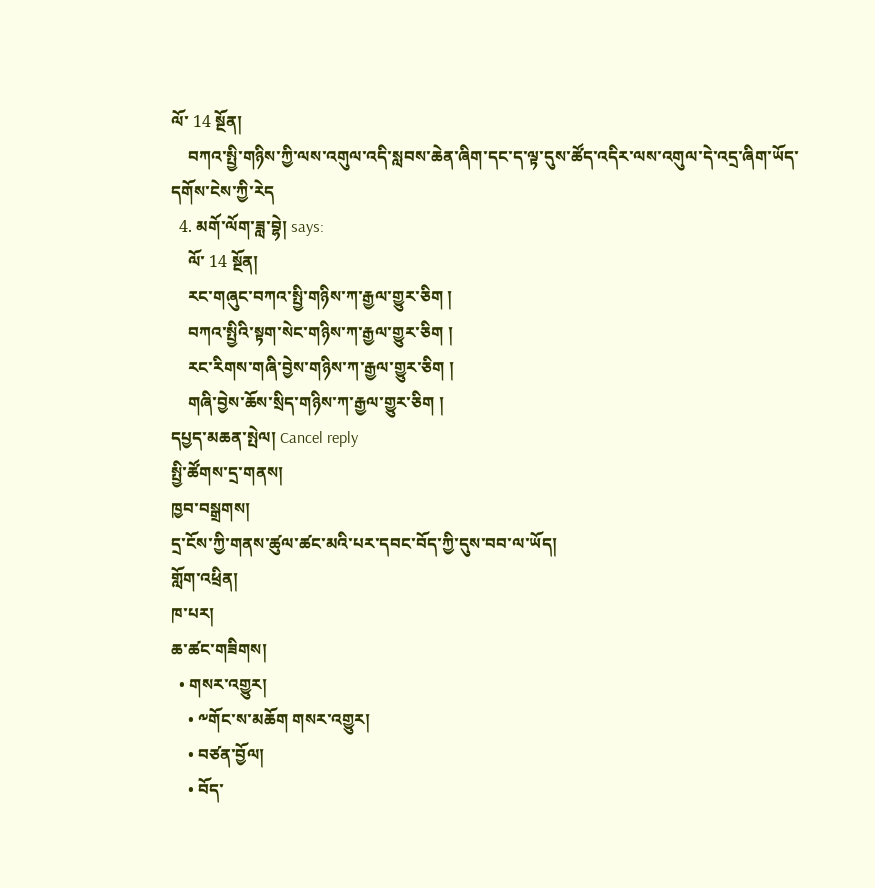ལོ་ 14 སྔོན།
    བཀའ་སྤྱི་གཉིས་ཀྱི་ལས་འགུལ་འདི་སླབས་ཆེན་ཞིག་དང་ད་ལྟ་དུས་ཚོད་འདིར་ལས་འགུལ་དེ་འདྲ་ཞིག་ཡོད་དགོས་ངེས་ཀྱི་རེད
  4. མགོ་ལོག་ཟླ་བྷེ། says:
    ལོ་ 14 སྔོན།
    རང་གཞུང་བཀའ་སྤྱི་གཉིས་ཀ་རྒྱལ་གྱུར་ཅིག །
    བཀའ་སྤྱིའི་སྟག་སེང་གཉིས་ཀ་རྒྱལ་གྱུར་ཅིག །
    རང་རིགས་གཞི་བྱེས་གཉིས་ཀ་རྒྱལ་གྱུར་ཅིག །
    གཞི་བྱེས་ཆོས་སྲིད་གཉིས་ཀ་རྒྱལ་གྱུར་ཅིག །
དཔྱད་མཆན་སྤེལ། Cancel reply
སྤྱི་ཚོགས་དྲ་གནས།
ཁྱབ་བསྒྲགས།
དྲ་ངོས་ཀྱི་གནས་ཚུལ་ཚང་མའི་པར་དབང་བོད་ཀྱི་དུས་བབ་ལ་ཡོད།
གློག་འཕྲིན།
ཁ་པར།
ཆ་ཚང་གཟིགས།
  • གསར་འགྱུར།
    • ༸གོང་ས་མཆོག གསར་འགྱུར།
    • བཙན་བྱོལ།
    • བོད་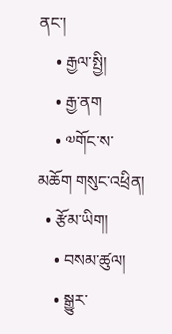ནང་།
    • རྒྱལ་སྤྱི།
    • རྒྱ་ནག
    • ༧གོང་ས་མཆོག གསུང་འཕྲིན།
  • རྩོམ་ཡིག།
    • བསམ་ཚུལ།
    • སྒྱུར་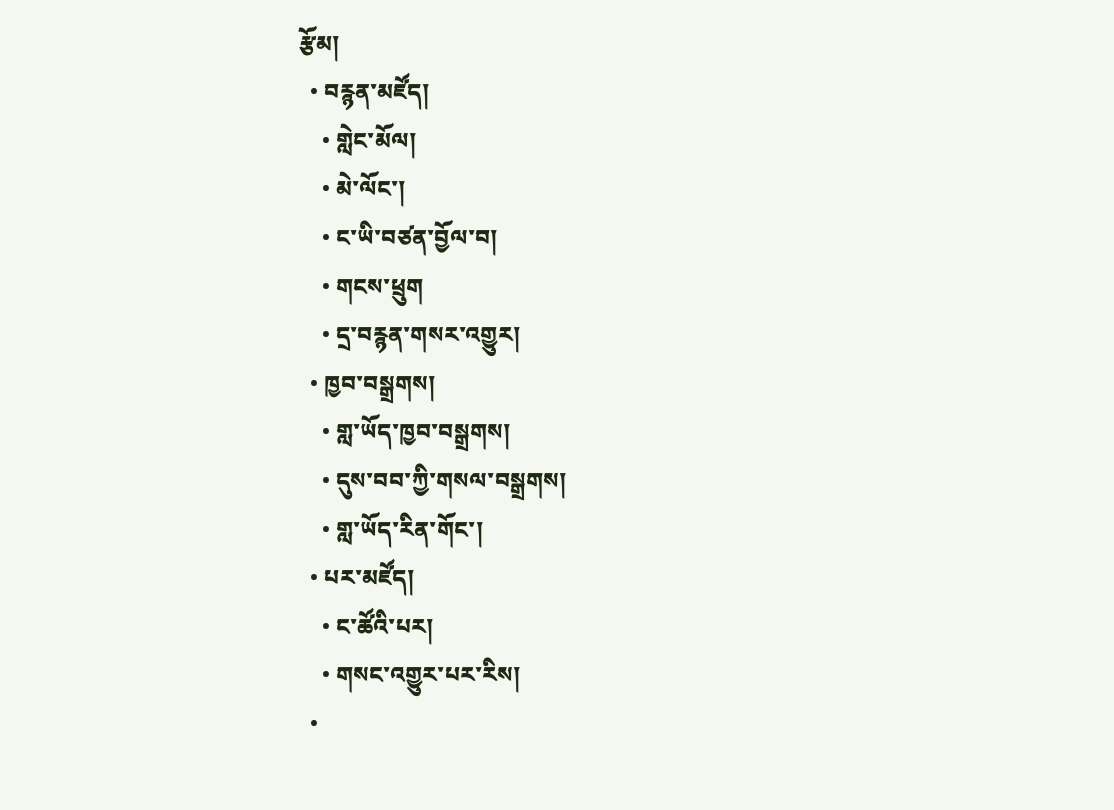རྩོམ།
  • བརྙན་མཛོད།
    • གླེང་མོལ།
    • མེ་ལོང་།
    • ང་ཡི་བཙན་བྱོལ་བ།
    • གངས་ཕྲུག
    • དྲ་བརྙན་གསར་འགྱུར།
  • ཁྱབ་བསྒྲགས།
    • གླ་ཡོད་ཁྱབ་བསྒྲགས།
    • དུས་བབ་ཀྱི་གསལ་བསྒྲགས།
    • གླ་ཡོད་རིན་གོང་།
  • པར་མཛོད།
    • ང་ཚོའི་པར།
    • གསང་འགྱུར་པར་རིས།
  •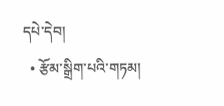དཔེ་དེབ།
  • རྩོམ་སྒྲིག་པའི་གཏམ།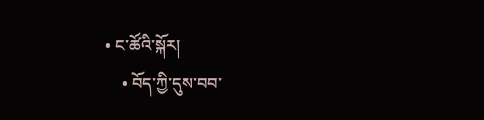• ང་ཚོའི་སྐོར།
    • བོད་ཀྱི་དུས་བབ་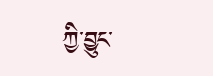ཀྱི་བྱུང་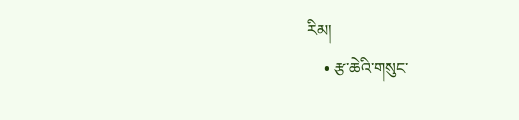རིམ།
    • རྩ་ཆེའི་གསུང་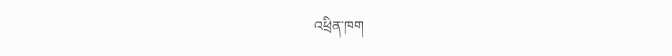འཕྲིན་ཁག